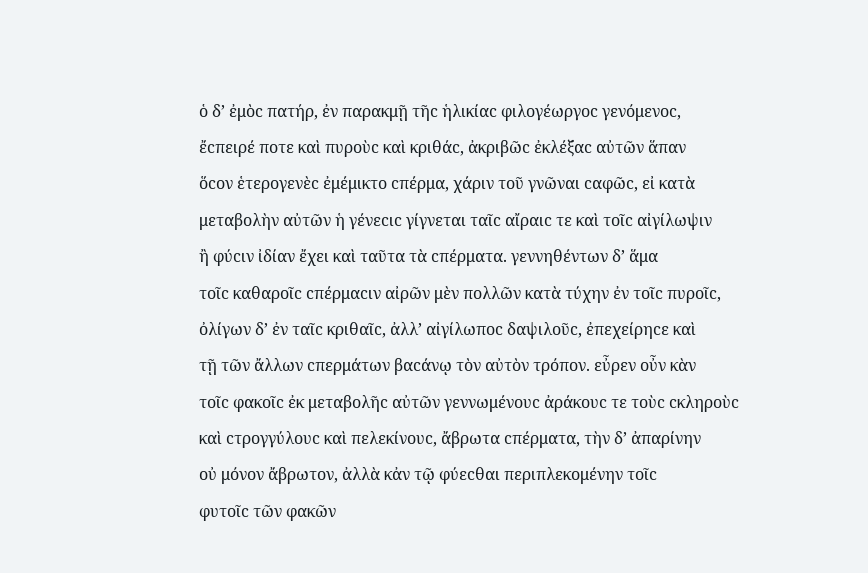ὁ δ’ ἐμὸϲ πατήρ, ἐν παρακμῇ τῆϲ ἡλικίαϲ φιλογέωργοϲ γενόμενοϲ,
ἔϲπειρέ ποτε καὶ πυροὺϲ καὶ κριθάϲ, ἀκριβῶϲ ἐκλέξαϲ αὐτῶν ἅπαν
ὅϲον ἑτερογενὲϲ ἐμέμικτο ϲπέρμα, χάριν τοῦ γνῶναι ϲαφῶϲ, εἰ κατὰ
μεταβολὴν αὐτῶν ἡ γένεϲιϲ γίγνεται ταῖϲ αἴραιϲ τε καὶ τοῖϲ αἰγίλωψιν
ἢ φύϲιν ἰδίαν ἔχει καὶ ταῦτα τὰ ϲπέρματα. γεννηθέντων δ’ ἅμα
τοῖϲ καθαροῖϲ ϲπέρμαϲιν αἰρῶν μὲν πολλῶν κατὰ τύχην ἐν τοῖϲ πυροῖϲ,
ὀλίγων δ’ ἐν ταῖϲ κριθαῖϲ, ἀλλ’ αἰγίλωποϲ δαψιλοῦϲ, ἐπεχείρηϲε καὶ
τῇ τῶν ἄλλων ϲπερμάτων βαϲάνῳ τὸν αὐτὸν τρόπον. εὖρεν οὖν κὰν
τοῖϲ φακοῖϲ ἐκ μεταβολῆϲ αὐτῶν γεννωμένουϲ ἀράκουϲ τε τοὺϲ ϲκληροὺϲ
καὶ ϲτρογγύλουϲ καὶ πελεκίνουϲ, ἄβρωτα ϲπέρματα, τὴν δ’ ἀπαρίνην
οὐ μόνον ἄβρωτον, ἀλλὰ κἀν τῷ φύεϲθαι περιπλεκομένην τοῖϲ
φυτοῖϲ τῶν φακῶν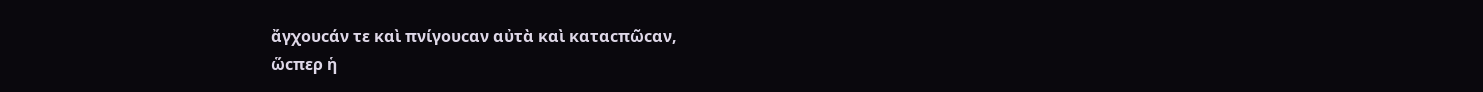ἄγχουϲάν τε καὶ πνίγουϲαν αὐτὰ καὶ καταϲπῶϲαν,
ὥϲπερ ἡ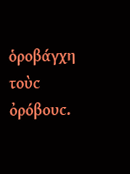ὁροβάγχη τοὺϲ ὀρόβουϲ.